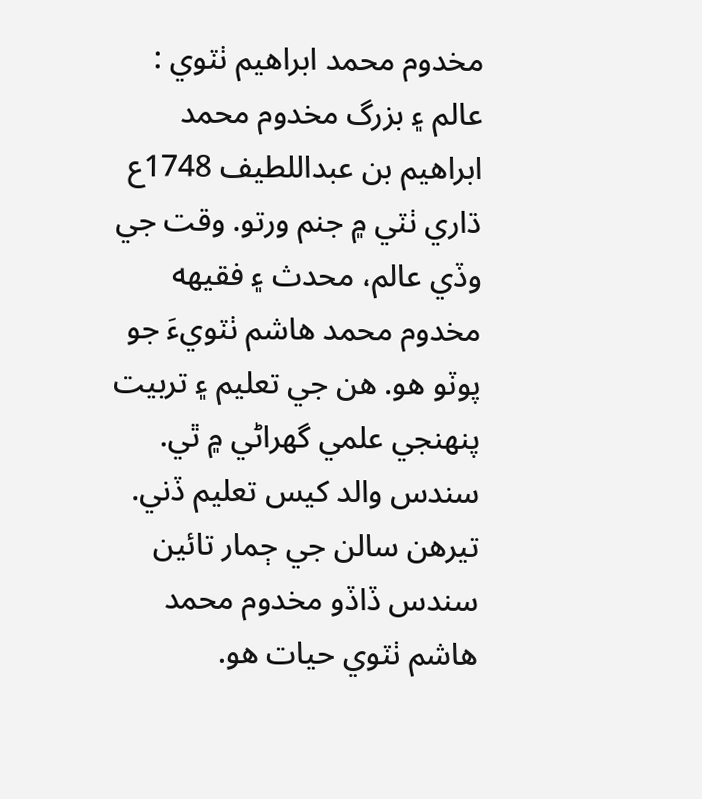مخدوم محمد ابراهيم ٺٽوي : عالم ۽ بزرگ مخدوم محمد ابراهيم بن عبداللطيف 1748ع ڌاري ٺٽي ۾ جنم ورتو. وقت جي وڏي عالم، محدث ۽ فقيهه مخدوم محمد هاشم ٺٽويءَ جو پوٽو هو. هن جي تعليم ۽ تربيت پنهنجي علمي گهراڻي ۾ ٿي. سندس والد کيس تعليم ڏني. تيرهن سالن جي ڄمار تائين سندس ڏاڏو مخدوم محمد هاشم ٺٽوي حيات هو.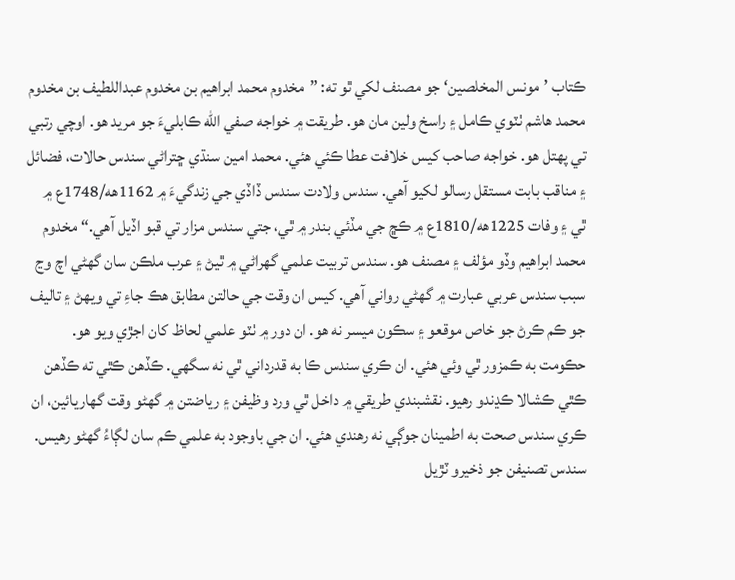ڪتاب ’مونس المخلصين‘ جو مصنف لکي ٿو ته: ”مخدوم محمد ابراهيم بن مخدوم عبداللطيف بن مخدوم محمد هاشم ٺٽوي ڪامل ۽ راسخ ولين مان هو. طريقت ۾ خواجه صفي الله ڪابليءَ جو مريد هو. اوچي رتبي تي پهتل هو. خواجه صاحب کيس خلافت عطا ڪئي هئي. محمد امين سنڌي ڇتراڻي سندس حالات، فضائل ۽ مناقب بابت مستقل رسالو لکيو آهي. سندس ولادت سندس ڏاڏي جي زندگيءَ ۾ 1162هه/1748ع ۾ ٿي ۽ وفات 1225هه/1810ع ۾ ڪڇ جي مڏئي بندر ۾ ٿي، جتي سندس مزار تي قبو اڏيل آهي.“ مخدوم محمد ابراهيم وڏو مؤلف ۽ مصنف هو. سندس تربيت علمي گهراڻي ۾ ٿيڻ ۽ عرب ملڪن سان گهڻي اچ وڃ سبب سندس عربي عبارت ۾ گهڻي رواني آهي. کيس ان وقت جي حالتن مطابق هڪ جاءِ تي ويهڻ ۽ تاليف جو ڪم ڪرڻ جو خاص موقعو ۽ سڪون ميسر نه هو. ان دور ۾ ٺٽو علمي لحاظ کان اجڙي ويو هو. حڪومت به ڪمزور ٿي وئي هئي. ان ڪري سندس ڪا به قدرداني ٿي نه سگهي. ڪڏهن ڪٿي ته ڪڏهن ڪٿي ڪشالا ڪڍندو رهيو. نقشبندي طريقي ۾ داخل ٿي ورد وظيفن ۽ رياضتن ۾ گهڻو وقت گهاريائين، ان ڪري سندس صحت به اطمينان جوڳي نه رهندي هئي. ان جي باوجود به علمي ڪم سان لڳاءُ گهڻو رهيس. سندس تصنيفن جو ذخيرو ٽڙيل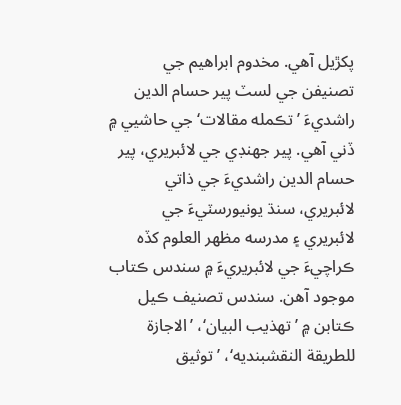پکڙيل آهي. مخدوم ابراهيم جي تصنيفن جي لسٽ پير حسام الدين راشديءَ ’تڪمله مقالات‘ جي حاشيي ۾ ڏني آهي. پير جهنڊي جي لائبريري، پير حسام الدين راشديءَ جي ذاتي لائبريري، سنڌ يونيورسٽيءَ جي لائبريري ۽ مدرسه مظهر العلوم کڏه ڪراچيءَ جي لائبريريءَ ۾ سندس ڪتاب موجود آهن. سندس تصنيف ڪيل ڪتابن ۾ ’تهذيب البيان‘، ’الاجازة للطريقة النقشبنديه‘، ’توثيق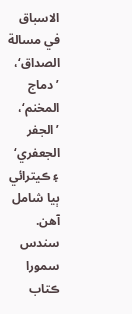الاسباق في مسالة الصداق‘، ’دماج المخنم‘، ’الجفر الجعفري‘ ۽ ڪيترائي ٻيا شامل آهن. سندس سمورا ڪتاب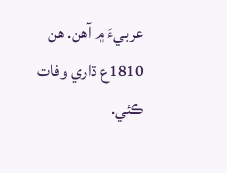عربيءَ ۾ آهن. هن 1810ع ڌاري وفات ڪئي.